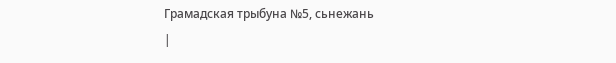Грамадская трыбуна №5, сьнежань
|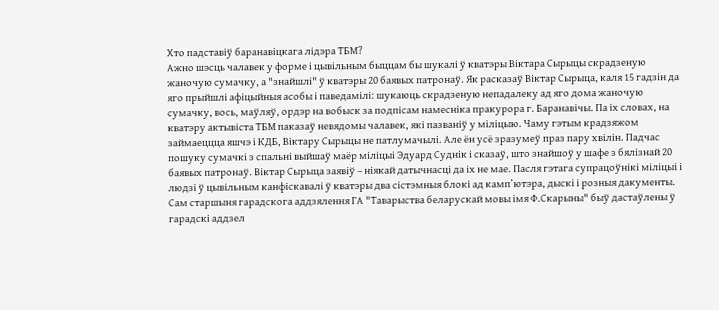Хто падставіў баранавіцкага лідэра ТБМ?
Ажно шэсць чалавек у форме і цывільным быццам бы шукалі ў кватэры Віктара Сырыцы скрадзеную жаночую сумачку, а "знайшлі" ў кватэры 20 баявых патронаў. Як расказаў Віктар Сырыца, каля 15 гадзін да яго прыйшлі афіцыйныя асобы і паведамілі: шукаюць скрадзеную непадалеку ад яго дома жаночую сумачку, вось, маўляў, ордэр на вобыск за подпісам намесніка пракурора г. Баранавічы. Па іх словах, на кватэру актывіста ТБМ паказаў невядомы чалавек, які пазваніў у міліцыю. Чаму гэтым крадзяжом займаеццца яшчэ і КДБ, Віктару Сырыцы не патлумачылі. Але ён усё зразумеў праз пару хвілін. Падчас пошуку сумачкі з спальні выйшаў маёр міліцыі Эдуард Суднік і сказаў, што знайшоў у шафе з бялізнай 20 баявых патронаў. Віктар Сырыца заявіў – ніякай датычнасці да іх не мае. Пасля гэтага супрацоўнікі міліцыі і людзі ў цывільным канфіскавалі ў кватэры два сістэмныя блокі ад камп’ютэра, дыскі і розныя дакументы. Сам старшыня гарадскога аддзялення ГА "Таварыства беларускай мовы імя Ф.Скарыны" быў дастаўлены ў гарадскі аддзел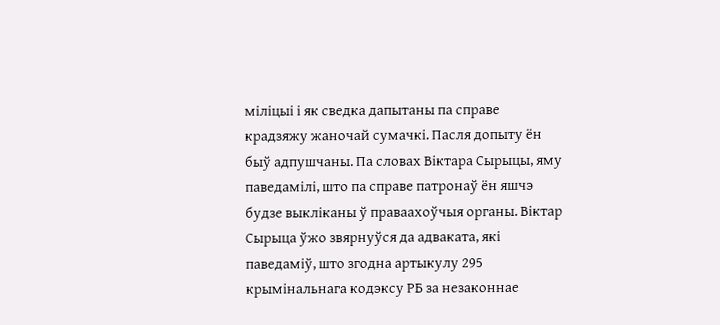міліцыі і як сведка дапытаны па справе крадзяжу жаночай сумачкі. Пасля допыту ён быў адпушчаны. Па словах Віктара Сырыцы, яму паведамілі, што па справе патронаў ён яшчэ будзе выкліканы ў праваахоўчыя органы. Віктар Сырыца ўжо звярнуўся да адваката, які паведаміў, што згодна артыкулу 295 крымінальнага кодэксу РБ за незаконнае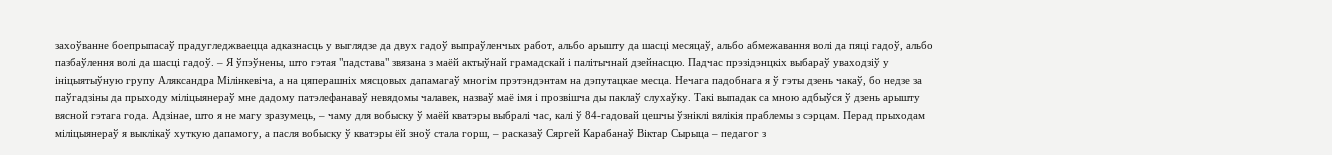захоўванне боепрыпасаў прадугледжваецца адказнасць у выглядзе да двух гадоў выпраўленчых работ, альбо арышту да шасці месяцаў, альбо абмежавання волі да пяці гадоў, альбо пазбаўлення волі да шасці гадоў. – Я ўпэўнены, што гэтая "падстава" звязана з маёй актыўнай грамадскай і палітычнай дзейнасцю. Падчас прэзідэнцкіх выбараў уваходзіў у ініцыятыўную групу Аляксандра Мілінкевіча, а на цяперашніх мясцовых дапамагаў многім прэтэндэнтам на дэпутацкае месца. Нечага падобнага я ў гэты дзень чакаў, бо недзе за паўгадзіны да прыходу міліцыянераў мне дадому патэлефанаваў невядомы чалавек, назваў маё імя і прозвішча ды паклаў слухаўку. Такі выпадак са мною адбыўся ў дзень арышту вясной гэтага года. Адзінае, што я не магу зразумець, – чаму для вобыску ў маёй кватэры выбралі час, калі ў 84-гадовай цешчы ўзніклі вялікія праблемы з сэрцам. Перад прыходам міліцыянераў я выклікаў хуткую дапамогу, а пасля вобыску ў кватэры ёй зноў стала горш, – расказаў Сяргей Карабанаў Віктар Сырыца – педагог з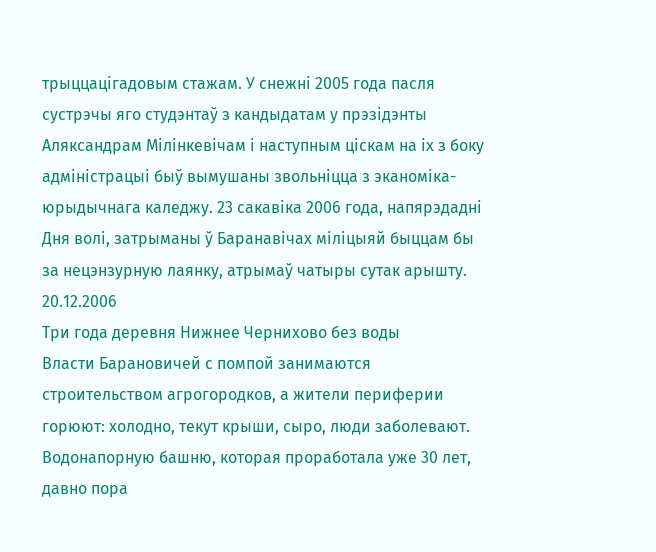трыццацігадовым стажам. У снежні 2005 года пасля сустрэчы яго студэнтаў з кандыдатам у прэзідэнты Аляксандрам Мілінкевічам і наступным ціскам на іх з боку адміністрацыі быў вымушаны звольніцца з эканоміка-юрыдычнага каледжу. 23 сакавіка 2006 года, напярэдадні Дня волі, затрыманы ў Баранавічах міліцыяй быццам бы за нецэнзурную лаянку, атрымаў чатыры сутак арышту. 20.12.2006
Три года деревня Нижнее Чернихово без воды
Власти Барановичей с помпой занимаются строительством агрогородков, а жители периферии горюют: холодно, текут крыши, сыро, люди заболевают. Водонапорную башню, которая проработала уже 30 лет, давно пора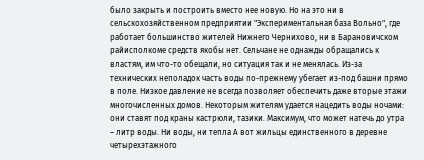было закрыть и построить вместо нее новую. Но на это ни в сельскохозяйственном предприятии "Экспериментальная база Вольно", где работает большинство жителей Нижнего Чернихово, ни в Барановичском райисполкоме средств якобы нет. Сельчане не однажды обращались к властям, им что-то обещали, но ситуация так и не менялась. Из-за технических неполадок часть воды по-прежнему убегает из-под башни прямо в поле. Низкое давление не всегда позволяет обеспечить даже вторые этажи многочисленных домов. Некоторым жителям удается нацедить воды ночами: они ставят под краны кастрюли, тазики. Максимум, что может натечь до утра – литр воды. Ни воды, ни тепла А вот жильцы единственного в деревне четырехэтажного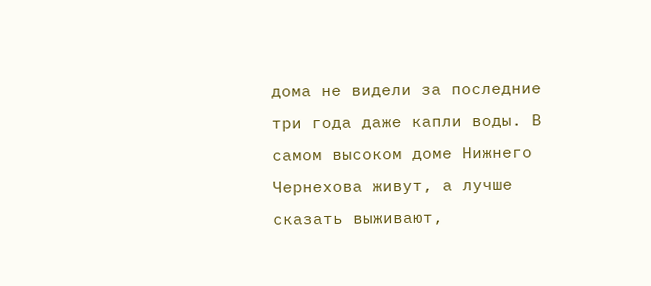дома не видели за последние три года даже капли воды. В самом высоком доме Нижнего Чернехова живут, а лучше сказать выживают,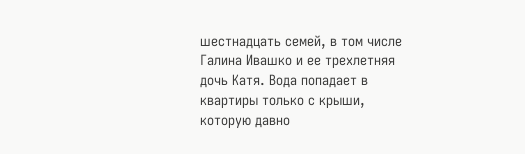шестнадцать семей, в том числе Галина Ивашко и ее трехлетняя дочь Катя. Вода попадает в квартиры только с крыши, которую давно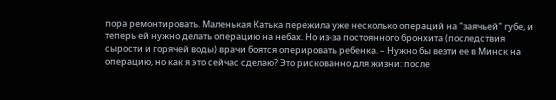пора ремонтировать. Маленькая Катька пережила уже несколько операций на "заячьей" губе, и теперь ей нужно делать операцию на небах. Но из-за постоянного бронхита (последствия сырости и горячей воды) врачи боятся оперировать ребенка. – Нужно бы везти ее в Минск на операцию, но как я это сейчас сделаю? Это рискованно для жизни: после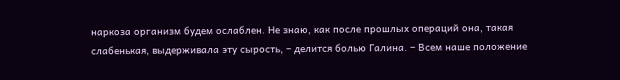наркоза организм будем ослаблен. Не знаю, как после прошлых операций она, такая слабенькая, выдерживала эту сырость, – делится болью Галина. – Всем наше положение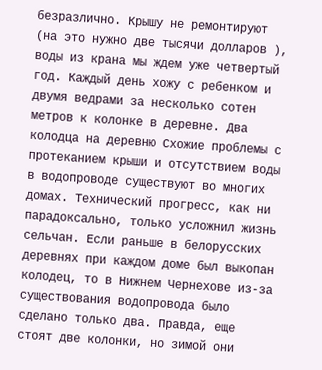безразлично. Крышу не ремонтируют (на это нужно две тысячи долларов ), воды из крана мы ждем уже четвертый год. Каждый день хожу с ребенком и двумя ведрами за несколько сотен метров к колонке в деревне. Два колодца на деревню Схожие проблемы с протеканием крыши и отсутствием воды в водопроводе существуют во многих домах. Технический прогресс, как ни парадоксально, только усложнил жизнь сельчан. Если раньше в белорусских деревнях при каждом доме был выкопан колодец, то в Нижнем Чернехове из-за существования водопровода было сделано только два. Правда, еще стоят две колонки, но зимой они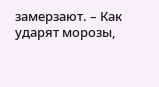замерзают. – Как ударят морозы,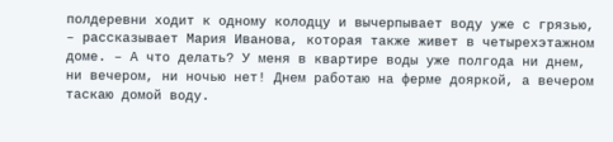полдеревни ходит к одному колодцу и вычерпывает воду уже с грязью, – рассказывает Мария Иванова, которая также живет в четырехэтажном доме. – А что делать? У меня в квартире воды уже полгода ни днем, ни вечером, ни ночью нет! Днем работаю на ферме дояркой, а вечером таскаю домой воду.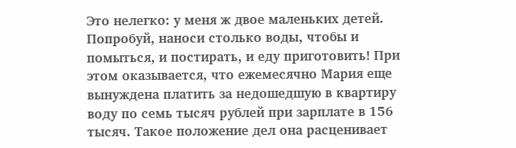Это нелегко: у меня ж двое маленьких детей. Попробуй, наноси столько воды, чтобы и помыться, и постирать, и еду приготовить! При этом оказывается, что ежемесячно Мария еще вынуждена платить за недошедшую в квартиру воду по семь тысяч рублей при зарплате в 156 тысяч. Такое положение дел она расценивает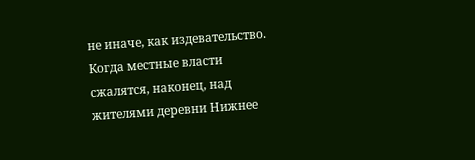не иначе, как издевательство. Когда местные власти сжалятся, наконец, над жителями деревни Нижнее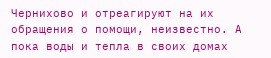Чернихово и отреагируют на их обращения о помощи, неизвестно. А пока воды и тепла в своих домах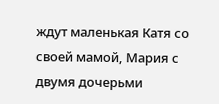ждут маленькая Катя со своей мамой, Мария с двумя дочерьми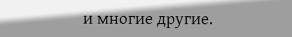и многие другие.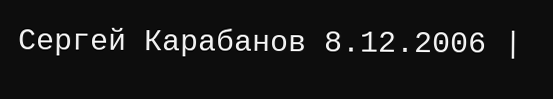Сергей Карабанов 8.12.2006 |